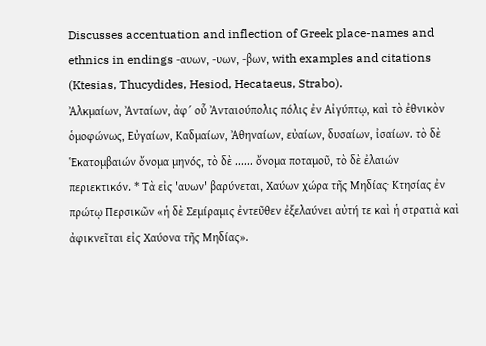Discusses accentuation and inflection of Greek place-names and ethnics in endings -αυων, -υων, -βων, with examples and citations (Ktesias, Thucydides, Hesiod, Hecataeus, Strabo).
Ἀλκμαίων, Ἀνταίων, ἀφ´ οὗ Ἀνταιούπολις πόλις ἐν Αἰγύπτῳ, καὶ τὸ ἐθνικὸν ὁμοφώνως, Εὐγαίων, Καδμαίων, Ἀθηναίων, εὐαίων, δυσαίων, ἰσαίων. τὸ δὲ Ἑκατομβαιών ὄνομα μηνός, τὸ δὲ ...... ὄνομα ποταμοῦ, τὸ δὲ ἐλαιών περιεκτικόν. * Τὰ εἰς 'αυων' βαρύνεται, Χαύων χώρα τῆς Μηδίας· Κτησίας ἐν πρώτῳ Περσικῶν «ἡ δὲ Σεμίραμις ἐντεῦθεν ἐξελαύνει αὐτή τε καὶ ἡ στρατιὰ καὶ ἀφικνεῖται εἰς Χαύονα τῆς Μηδίας».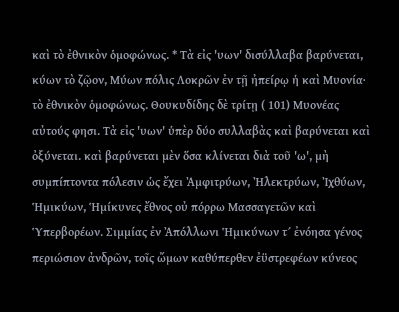καὶ τὸ ἐθνικὸν ὁμοφώνως. * Τὰ εἰς 'υων' δισύλλαβα βαρύνεται, κύων τὸ ζῷον, Μύων πόλις Λοκρῶν ἐν τῇ ἠπείρῳ ἡ καὶ Μυονία· τὸ ἐθνικὸν ὁμοφώνως. Θουκυδίδης δὲ τρίτῃ ( 101) Μυονέας αὐτούς φησι. Τὰ εἰς 'υων' ὑπὲρ δύο συλλαβὰς καὶ βαρύνεται καὶ ὀξύνεται. καὶ βαρύνεται μὲν ὅσα κλίνεται διὰ τοῦ 'ω', μὴ συμπίπτοντα πόλεσιν ὡς ἔχει Ἀμφιτρύων, Ἠλεκτρύων, Ἰχθύων, Ἡμικύων, Ἡμίκυνες ἔθνος οὐ πόρρω Μασσαγετῶν καὶ Ὑπερβορέων. Σιμμίας ἐν Ἀπόλλωνι Ἡμικύνων τ´ ἐνόησα γένος περιώσιον ἀνδρῶν, τοῖς ὤμων καθύπερθεν ἐϋστρεφέων κύνεος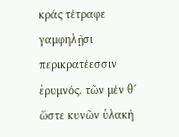κράς τέτραφε γαμφηλῇσι περικρατέεσσιν ἐρυμνός. τῶν μέν θ´ ὥστε κυνῶν ὑλακὴ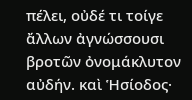πέλει, οὐδέ τι τοίγε ἄλλων ἀγνώσσουσι βροτῶν ὀνομάκλυτον αὐδήν. καὶ Ἡσίοδος·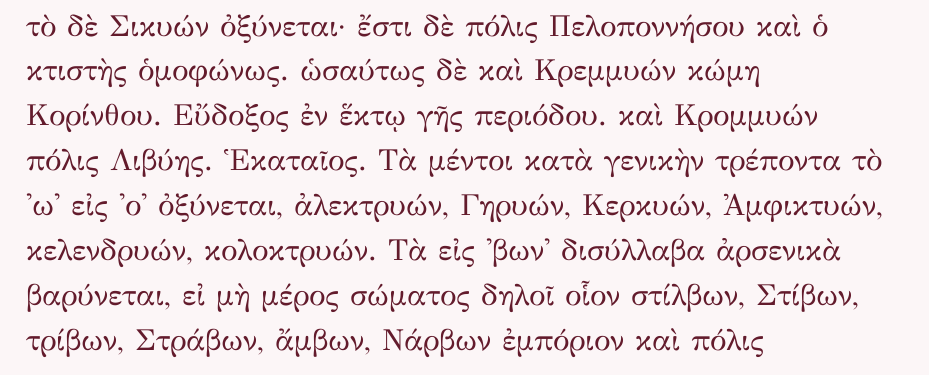τὸ δὲ Σικυών ὀξύνεται· ἔστι δὲ πόλις Πελοποννήσου καὶ ὁ κτιστὴς ὁμοφώνως. ὡσαύτως δὲ καὶ Κρεμμυών κώμη Κορίνθου. Εὔδοξος ἐν ἕκτῳ γῆς περιόδου. καὶ Κρομμυών πόλις Λιβύης. Ἑκαταῖος. Τὰ μέντοι κατὰ γενικὴν τρέποντα τὸ 'ω' εἰς 'ο' ὀξύνεται, ἀλεκτρυών, Γηρυών, Κερκυών, Ἀμφικτυών, κελενδρυών, κολοκτρυών. Τὰ εἰς 'βων' δισύλλαβα ἀρσενικὰ βαρύνεται, εἰ μὴ μέρος σώματος δηλοῖ οἷον στίλβων, Στίβων, τρίβων, Στράβων, ἄμβων, Νάρβων ἐμπόριον καὶ πόλις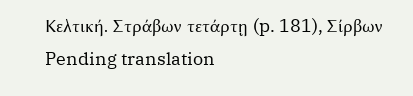Κελτική. Στράβων τετάρτῃ (p. 181), Σίρβων
Pending translation